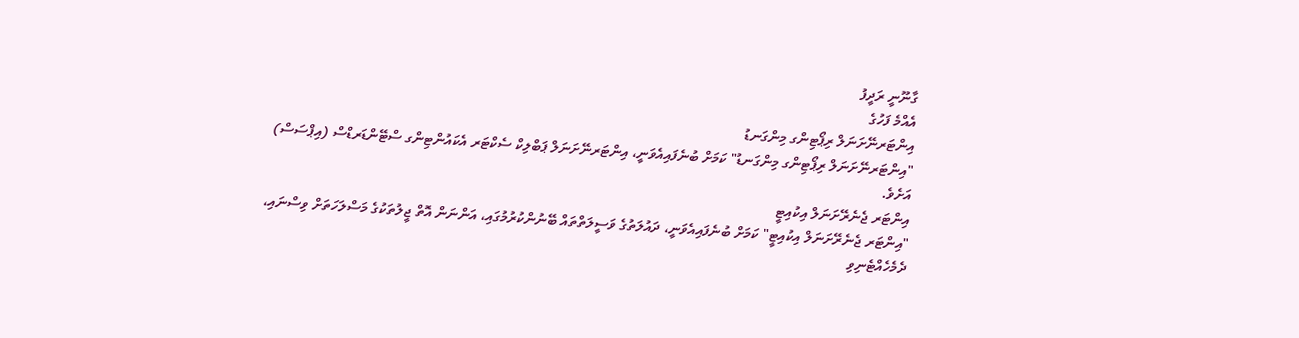ގާނޫނީ ރަދީފު
އެއްމެ ފަހުގެ
އިންޓަރނޭށަނަލް ރިޕޯޓިންގ މިންގަނޑު
"އިންޓަރނޭށަނަލް ރިޕޯޓިންގ މިންގަނޑު" ކަމަށް ބުނެފައިއެވަނީ، އިންޓަރނޭށަނަލް ޕަބްލިކް ސެކްޓަރ އެކައުންޓިންގ ސްޓޭންޑަރޑްސް (އިޕްސަސް) އަށެވެ.
އިންޓަރ ޖެނެރޭށަނަލް އިކުއިޓީ
"އިންޓަރ ޖެނެރޭށަނަލް އިކުއިޓީ" ކަމަށް ބުނެފައިއެވަނީ، ދައުލަތުގެ ވަސީލަތްތައް ބޭނުންކުރުމުގައި، އަންނަން އޮތް ޖީލުތަކުގެ މަސްލަހަތަށް ވިސްނައި، ދެމެހެއްޓެނިވި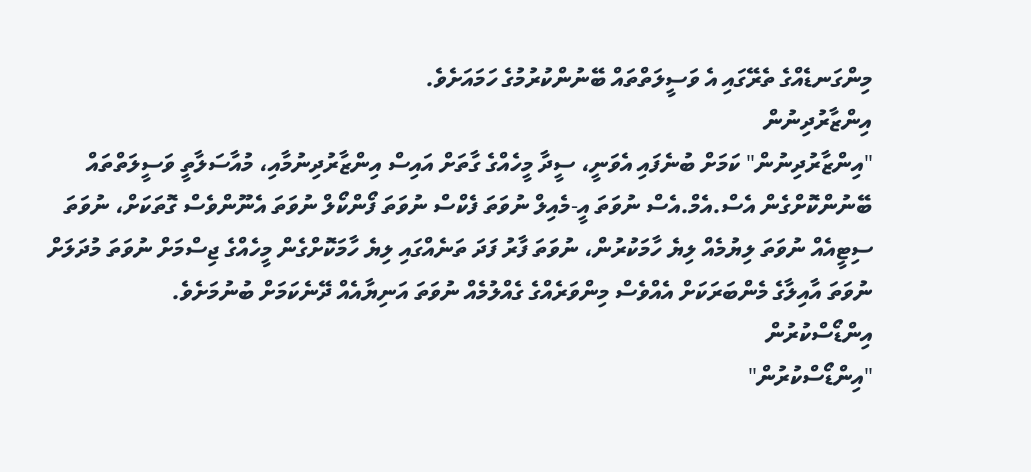މިންގަނޑެއްގެ ތެރޭގައި އެ ވަސީލަތްތައް ބޭނުންކުރުމުގެ ހަމައަށެވެ.
އިންޒާރުދިނުން
"އިންޒާރުދިނުން" ކަމަށް ބުނެފައި އެވަނީ، ސީދާ މީހެއްގެ ގާތަށް އައިސް އިންޒާރުދިނުމާއި، މުއާސަލާތީ ވަސީލަތްތައް ބޭނުންކޮށްގެން އެސް.އެމް.އެސް ނުވަތަ އީ-މެއިލް ނުވަތަ ފެކްސް ނުވަތަ ފޯންކޯލް ނުވަތަ އެނޫންވެސް ގޮތަކަށް، ނުވަތަ ސިޓީއެއް ނުވަތަ ލިޔުމެއް ލިޔެ ހާމަކުރުން، ނުވަތަ ފާރު ފަދަ ތަނެއްގައި ލިޔެ ހާމަކޮށްގެން މީހެއްގެ ޖިސްމަށް ނުވަތަ މުދަލަށް ނުވަތަ އާއިލާގެ މެންބަރަކަށް އެއްވެސް މިންވަރެއްގެ ގެއްލުމެއް ނުވަތަ އަނިޔާއެއް ދޭނެކަމަށް ބުނުމަށެވެ.
އިންޑޯސްކުރުން
"އިންޑޯސްކުރުން"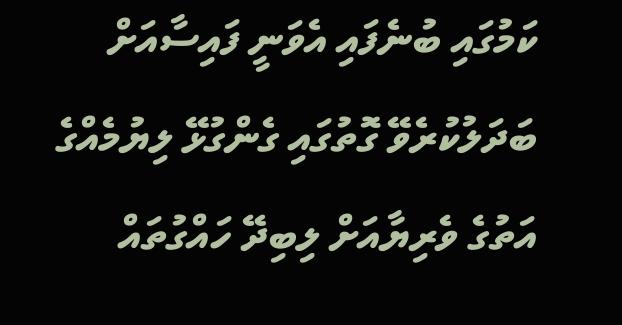ކަމުގައި ބުނެފައި އެވަނީ ފައިސާއަށް ބަދަލުކުރެވޭ ގޮތުގައި ގެންގުޅޭ ލިޔުމެއްގެ އަތުގެ ވެރިޔާއަށް ލިބިދޭ ހައްގުތައް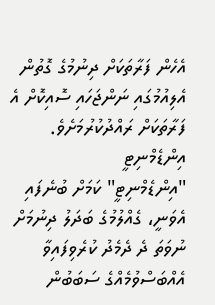އެހެން ފަރާތަކަށް ދިނުމުގެ ގޮތުން އެލިއުމުގައި ނަންޖަހައި ސޮއިކޮށް އެ ފަރާތަކަށް ރައްދުކުރުމަށެވެ.
އިންޑެމްނިޓީ
"އިންޑެމްނިޓީ" ކަމަށް ބުނެފައި އެވަނީ، ގެއްލުމުގެ ބަދަލު ދިނުމަށް ނުވަތަ ދެ ދެމެދު ކުރެވިފައިވާ އެއްބަސްވުމެއްގެ ސަބަބުން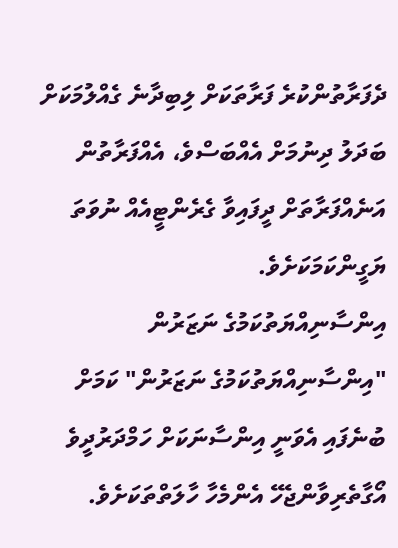ދެފަރާތުންކުރެ ފަރާތަކަށް ލިބިދާނެ ގެއްލުމަކަށް ބަދަލު ދިނުމަށް އެއްބަސްވެ، އެއްފަރާތުން އަނެއްފަރާތަށް ދީފައިވާ ގެރެންޓީއެއް ނުވަތަ ޔަގީންކަމަކަށެވެ.
އިންސާނިއްޔަތުކަމުގެ ނަޒަރުން
"އިންސާނިއްޔަތުކަމުގެ ނަޒަރުން" ކަމަށް ބުނެފައި އެވަނީ އިންސާނަކަށް ހަމްދަރުދީވެ އޯގާތެރިވާންޖެހޭ އެންމެހާ ހާލަތްތަކަށެވެ.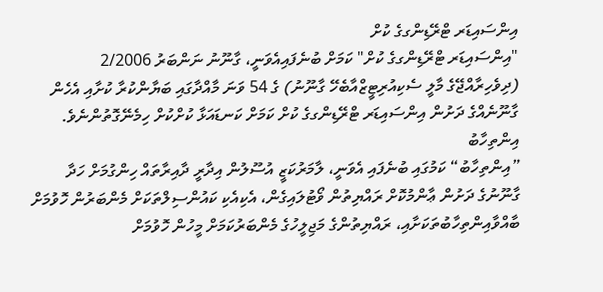އިންސައިޑަރ ޓްރޭޑިންގގެ ކުށް
"އިންސައިޑަރ ޓްރޭޑިންގގެ ކުށް" ކަމަށް ބުނެފައިއެވަނީ، ގާނޫނު ނަންބަރު 2/2006 (ދިވެހިރާއްޖޭގެ މާލީ ސެކިއުރިޓީޒްއާބެހޭ ގާނޫނު) ގެ 54 ވަނަ މާއްދާގައި ބަޔާންކުރާ ކުށާއި އެހެން ގާނޫނެއްގެ ދަށުން އިންސައިޑަރ ޓްރޭޑިންގގެ ކުށް ކަމަށް ކަނޑައަޅާ ކުށްކުށް ހިމެނޭގޮތުންނެވެ.
އިންތިހާބު
”އިންތިހާބު“ ކަމުގައި ބުނެފައި އެވަނީ، ލާމަރުކަޒީ އުސޫލުން އިދާރީ ދާއިރާތައް ހިންގުމަށް ހަދާ ގާނޫނުގެ ދަށުން ޢާންމުކޮށް ރައްޔިތުން ވޯޓުލައިގެން، އެކިއެކި ކައުންސިލްތަކަށް މެންބަރުން ހޮވުމަށް ބާއްވާއިންތިހާބުތަކަށާއި، ރައްޔިތުންގެ މަޖިލީހުގެ މެންބަރުކަމަށް މީހުން ހޮވުމަށް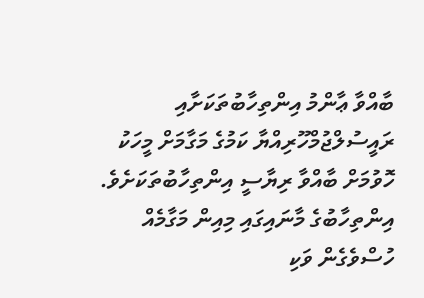ބާއްވާ ޢާންމު އިންތިހާބުތަކަށާއި ރައީސުލްޖުމްހޫރިއްޔާ ކަމުގެ މަގާމަށް މީހަކު ހޮވުމަށް ބާއްވާ ރިޔާސީ އިންތިހާބުތަކަށެވެ. އިންތިހާބުގެ މާނައިގައި މިއިން މަގާމެއް ހުސްވެގެން ވަކި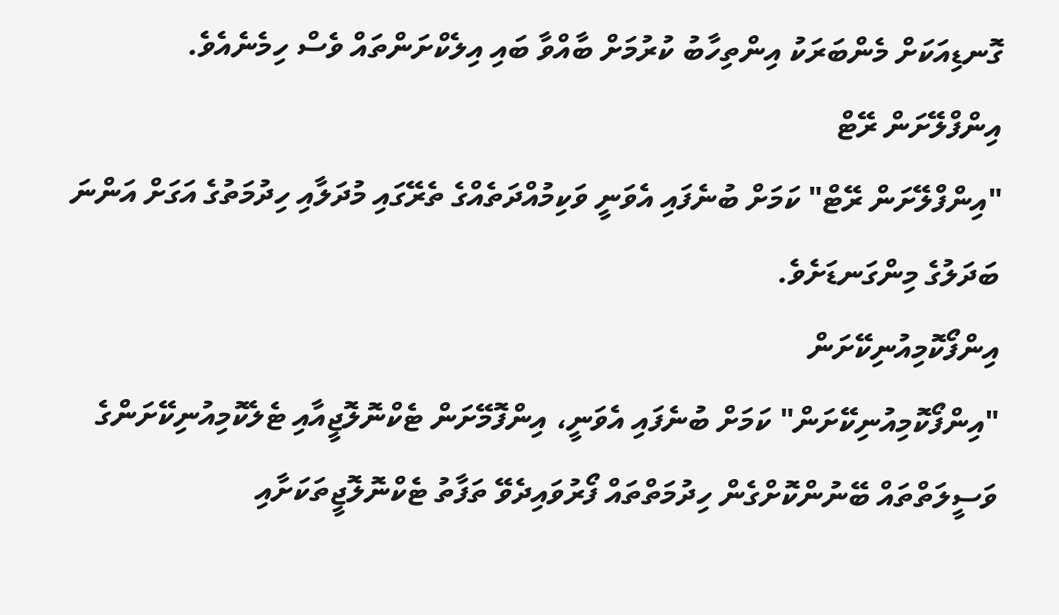ގޮނޑިއަކަށް މެންބަރަކު އިންތިހާބު ކުރުމަށް ބާއްވާ ބައި އިލެކްށަންތައް ވެސް ހިމެނެއެވެ.
އިންފްލޭށަން ރޭޓް
"އިންފްލޭށަން ރޭޓް" ކަމަށް ބުނެފައި އެވަނީ ވަކިމުއްދަތެއްގެ ތެރޭގައި މުދަލާއި ހިދުމަތުގެ އަގަށް އަންނަ ބަދަލުގެ މިންގަނޑަށެވެ.
އިންފޯކޮމިއުނިކޭށަން
"އިންފޯކޮމިއުނިކޭށަން" ކަމަށް ބުނެފައި އެވަނީ، އިންފޮމޭށަން ޓެކްނޮލޮޖީއާއި ޓެލެކޮމިއުނިކޭށަންގެ ވަސީލަތްތައް ބޭނުންކޮށްގެން ހިދުމަތްތައް ފޯރުވައިދެވޭ ތަފާތު ޓެކްނޮލޮޖީތަކަށާއި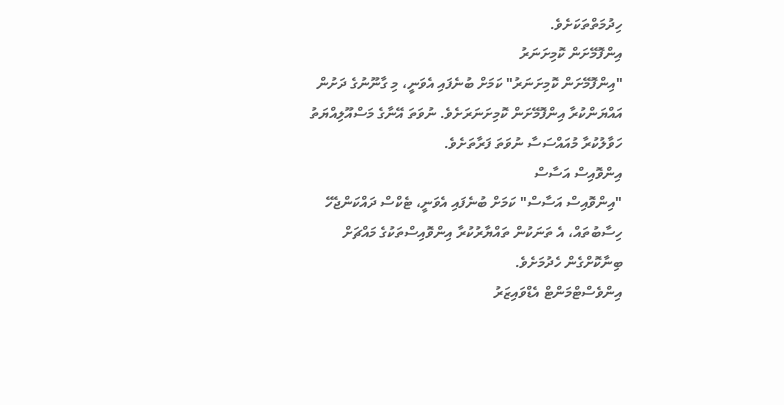ހިދުމަތްތަކަށެވެ.
އިންފޮމޭށަން ކޮމިށަނަރު
"އިންފޮމޭށަން ކޮމިށަނަރު" ކަމަށް ބުނެފައި އެވަނީ، މި ގާނޫނުގެ ދަށުން އައްޔަންކުރާ އިންފޮމޭށަން ކޮމިށަނަރަށެވެ. ނުވަތަ އޭނާގެ މަސްއޫލިއްޔަތު ހަވާލުކުރާ މުއައްސަސާ ނުވަތަ ފަރާތަށެވެ.
އިންވޮއިސް އަސާސް
"އިންވޮއިސް އަސާސް" ކަމަށް ބުނެފައި އެވަނީ، ޓެކްސް ދައްކަންޖެހޭ ހިސާބުތައް، އެ ތަނަކުން ތައްޔާރުކުރާ އިންވޮއިސްތަކުގެ މައްޗަށް ބިނާކޮށްގެން ހެދުމަށެވެ.
އިންވެސްޓްމަންޓް އެޑްވައިޒަރު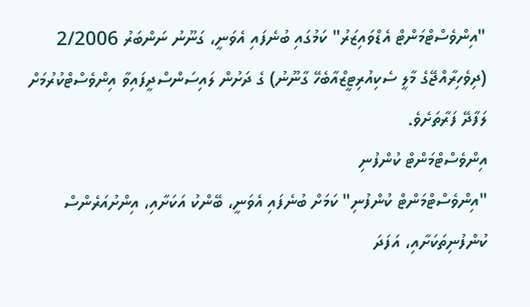"އިންވެސްޓްމަންޓް އެޑްވައިޒަރު" ކަމުގައި ބުނެފައި އެވަނީ، ގަނޫނު ނަންބަރު 2/2006 (ދިވެހިރާއްޖޭގެ މާލީ ސެކިއުރިޓީޒްއާބެހޭ ގާނޫނު) ގެ ދަށުން ލައިސަންސްދީފައިވާ އިންވެސްޓްކުރުމަށް ލަފާދޭ ފަރާތަށެވެ.
އިންވެސްޓްމަންޓް ކުންފުނި
"އިންވެސްޓްމަންޓް ކުންފުނި" ކަމަށް ބުނެފައި އެވަނީ، ބޭންކު އަކަށާއި، އިންށުއަރެންސް ކުންފުނިތަކަށާއި، އަފަދަ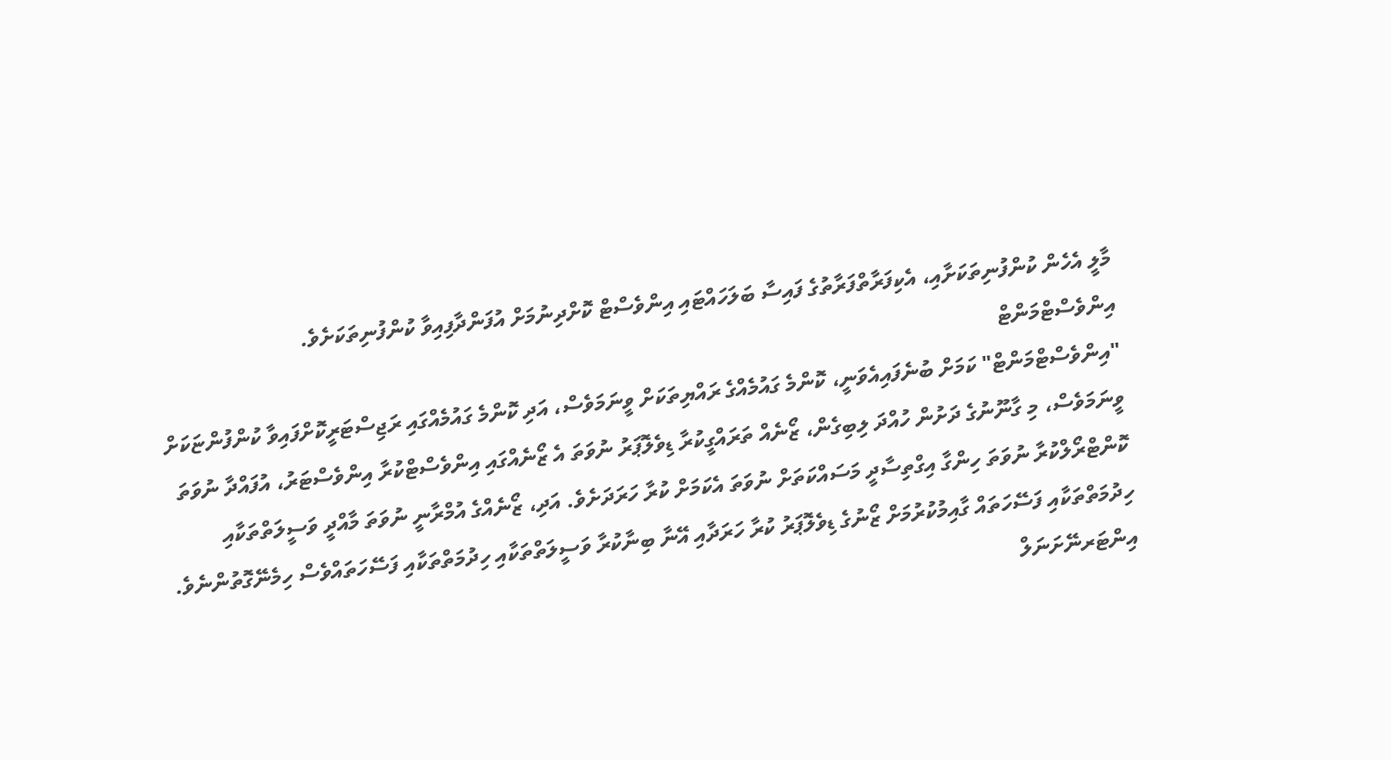މާލީ އެހެން ކުންފުނިތަކަށާއި، އެކިފަރާތްފަރާތުގެ ފައިސާ ބަލަހައްޓައި އިންވެސްޓް ކޮށްދިނުމަށް އުފަންދާފިއިވާ ކުންފުނިތަކަށެވެ.
އިންވެސްޓްމަންޓް
"އިންވެސްޓްމަންޓް" ކަމަށް ބުނެފައިއެވަނީ، ކޮންމެ ގައުމެއްގެ ރައްޔިތަކަށް ވީނަމަވެސް، އަދި ކޮންމެ ގައުމެއްގައި ރަޖިސްޓަރީކޮށްފައިވާ ކުންފުންޏަކަށް ވީނަމަވެސް، މި ގާނޫނުގެ ދަށުން ހުއްދަ ލިބިގެން، ޒޯނެއް ތަރައްގީކުރާ ޑިވެލޮޕަރު ނުވަތަ އެ ޒޯނެއްގައި އިންވެސްޓްކުރާ އިންވެސްޓަރު، އުފައްދާ ނުވަތަ ކޮންޓްރޯލްކުރާ ނުވަތަ ހިންގާ އިގްތިސާދީ މަސައްކަތަށް ނުވަތަ އެކަމަށް ކުރާ ހަރަދަށެވެ. އަދި، ޒޯނެއްގެ އުމްރާނީ ނުވަތަ މާއްދީ ވަސީލަތްތަކާއި ހިދުމަތްތަކާއި ފަސޭހަތައް ގާއިމުކުރުމަށް ޒޯނުގެ ޑިވެލޮޕަރު ކުރާ ހަރަދާއި އޭނާ ބިނާކުރާ ވަސީލަތްތަކާއި ހިދުމަތްތަކާއި ފަސޭހަތައްވެސް ހިމެނޭގޮތުންނެވެ.
އިންޓަރނޭށަނަލް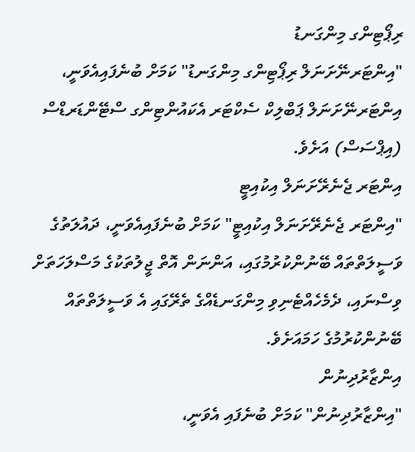ރިޕޯޓިންގ މިންގަނޑު
"އިންޓަރނޭށަނަލް ރިޕޯޓިންގ މިންގަނޑު" ކަމަށް ބުނެފައިއެވަނީ، އިންޓަރނޭށަނަލް ޕަބްލިކް ސެކްޓަރ އެކައުންޓިންގ ސްޓޭންޑަރޑްސް (އިޕްސަސް) އަށެވެ.
އިންޓަރ ޖެނެރޭށަނަލް އިކުއިޓީ
"އިންޓަރ ޖެނެރޭށަނަލް އިކުއިޓީ" ކަމަށް ބުނެފައިއެވަނީ، ދައުލަތުގެ ވަސީލަތްތައް ބޭނުންކުރުމުގައި، އަންނަން އޮތް ޖީލުތަކުގެ މަސްލަހަތަށް ވިސްނައި، ދެމެހެއްޓެނިވި މިންގަނޑެއްގެ ތެރޭގައި އެ ވަސީލަތްތައް ބޭނުންކުރުމުގެ ހަމައަށެވެ.
އިންޒާރުދިނުން
"އިންޒާރުދިނުން" ކަމަށް ބުނެފައި އެވަނީ،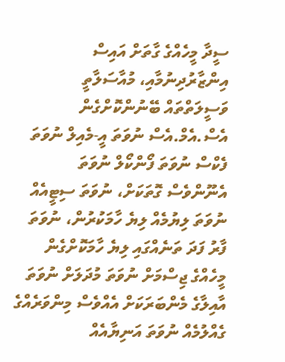ސީދާ މީހެއްގެ ގާތަށް އައިސް އިންޒާރުދިނުމާއި، މުއާސަލާތީ ވަސީލަތްތައް ބޭނުންކޮށްގެން އެސް.އެމް.އެސް ނުވަތަ އީ-މެއިލް ނުވަތަ ފެކްސް ނުވަތަ ފޯންކޯލް ނުވަތަ އެނޫންވެސް ގޮތަކަށް، ނުވަތަ ސިޓީއެއް ނުވަތަ ލިޔުމެއް ލިޔެ ހާމަކުރުން، ނުވަތަ ފާރު ފަދަ ތަނެއްގައި ލިޔެ ހާމަކޮށްގެން މީހެއްގެ ޖިސްމަށް ނުވަތަ މުދަލަށް ނުވަތަ އާއިލާގެ މެންބަރަކަށް އެއްވެސް މިންވަރެއްގެ ގެއްލުމެއް ނުވަތަ އަނިޔާއެއް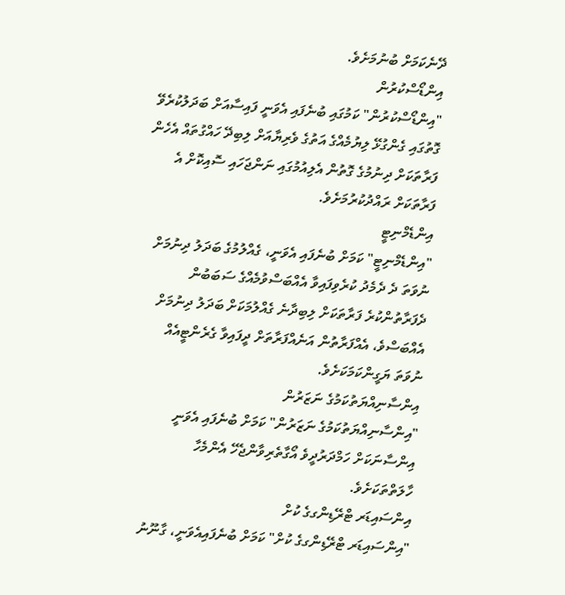ދޭނެކަމަށް ބުނުމަށެވެ.
އިންޑޯސްކުރުން
"އިންޑޯސްކުރުން" ކަމުގައި ބުނެފައި އެވަނީ ފައިސާއަށް ބަދަލުކުރެވޭ ގޮތުގައި ގެންގުޅޭ ލިޔުމެއްގެ އަތުގެ ވެރިޔާއަށް ލިބިދޭ ހައްގުތައް އެހެން ފަރާތަކަށް ދިނުމުގެ ގޮތުން އެލިއުމުގައި ނަންޖަހައި ސޮއިކޮށް އެ ފަރާތަކަށް ރައްދުކުރުމަށެވެ.
އިންޑެމްނިޓީ
"އިންޑެމްނިޓީ" ކަމަށް ބުނެފައި އެވަނީ، ގެއްލުމުގެ ބަދަލު ދިނުމަށް ނުވަތަ ދެ ދެމެދު ކުރެވިފައިވާ އެއްބަސްވުމެއްގެ ސަބަބުން ދެފަރާތުންކުރެ ފަރާތަކަށް ލިބިދާނެ ގެއްލުމަކަށް ބަދަލު ދިނުމަށް އެއްބަސްވެ، އެއްފަރާތުން އަނެއްފަރާތަށް ދީފައިވާ ގެރެންޓީއެއް ނުވަތަ ޔަގީންކަމަކަށެވެ.
އިންސާނިއްޔަތުކަމުގެ ނަޒަރުން
"އިންސާނިއްޔަތުކަމުގެ ނަޒަރުން" ކަމަށް ބުނެފައި އެވަނީ އިންސާނަކަށް ހަމްދަރުދީވެ އޯގާތެރިވާންޖެހޭ އެންމެހާ ހާލަތްތަކަށެވެ.
އިންސައިޑަރ ޓްރޭޑިންގގެ ކުށް
"އިންސައިޑަރ ޓްރޭޑިންގގެ ކުށް" ކަމަށް ބުނެފައިއެވަނީ، ގާނޫނު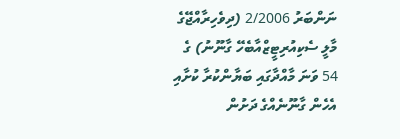ނަންބަރު 2/2006 (ދިވެހިރާއްޖޭގެ މާލީ ސެކިއުރިޓީޒްއާބެހޭ ގާނޫނު) ގެ 54 ވަނަ މާއްދާގައި ބަޔާންކުރާ ކުށާއި އެހެން ގާނޫނެއްގެ ދަށުން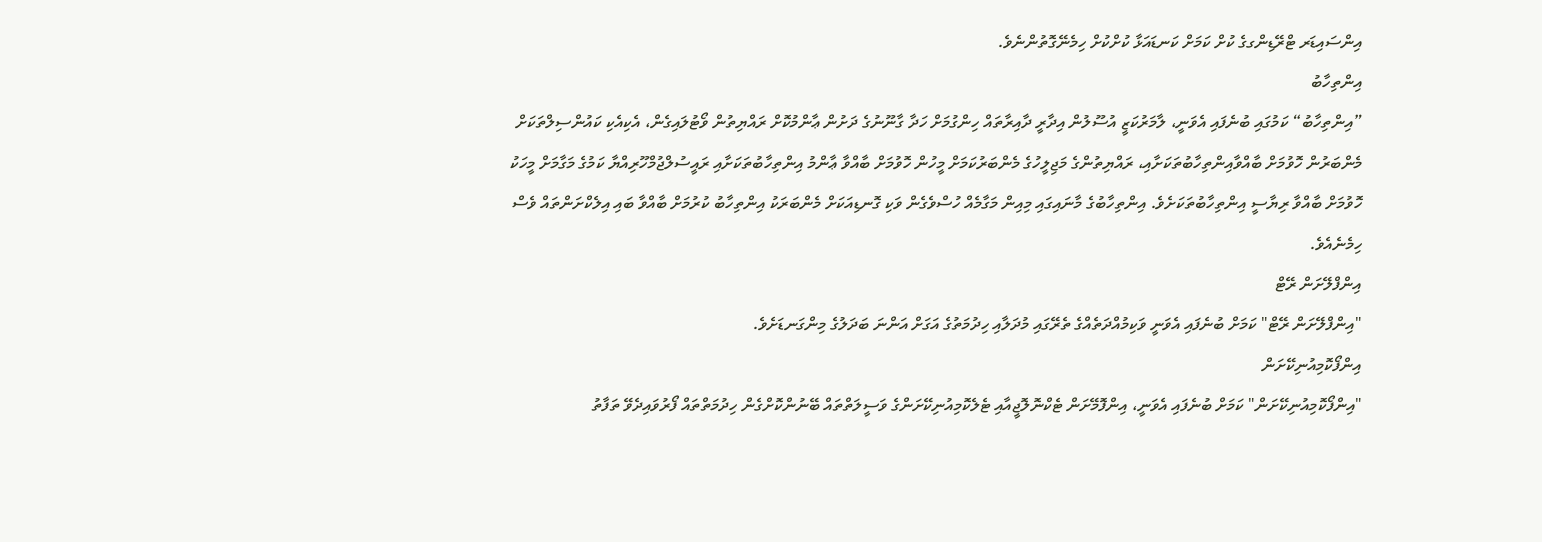އިންސައިޑަރ ޓްރޭޑިންގގެ ކުށް ކަމަށް ކަނޑައަޅާ ކުށްކުށް ހިމެނޭގޮތުންނެވެ.
އިންތިހާބު
”އިންތިހާބު“ ކަމުގައި ބުނެފައި އެވަނީ، ލާމަރުކަޒީ އުސޫލުން އިދާރީ ދާއިރާތައް ހިންގުމަށް ހަދާ ގާނޫނުގެ ދަށުން ޢާންމުކޮށް ރައްޔިތުން ވޯޓުލައިގެން، އެކިއެކި ކައުންސިލްތަކަށް މެންބަރުން ހޮވުމަށް ބާއްވާއިންތިހާބުތަކަށާއި، ރައްޔިތުންގެ މަޖިލީހުގެ މެންބަރުކަމަށް މީހުން ހޮވުމަށް ބާއްވާ ޢާންމު އިންތިހާބުތަކަށާއި ރައީސުލްޖުމްހޫރިއްޔާ ކަމުގެ މަގާމަށް މީހަކު ހޮވުމަށް ބާއްވާ ރިޔާސީ އިންތިހާބުތަކަށެވެ. އިންތިހާބުގެ މާނައިގައި މިއިން މަގާމެއް ހުސްވެގެން ވަކި ގޮނޑިއަކަށް މެންބަރަކު އިންތިހާބު ކުރުމަށް ބާއްވާ ބައި އިލެކްށަންތައް ވެސް ހިމެނެއެވެ.
އިންފްލޭށަން ރޭޓް
"އިންފްލޭށަން ރޭޓް" ކަމަށް ބުނެފައި އެވަނީ ވަކިމުއްދަތެއްގެ ތެރޭގައި މުދަލާއި ހިދުމަތުގެ އަގަށް އަންނަ ބަދަލުގެ މިންގަނޑަށެވެ.
އިންފޯކޮމިއުނިކޭށަން
"އިންފޯކޮމިއުނިކޭށަން" ކަމަށް ބުނެފައި އެވަނީ، އިންފޮމޭށަން ޓެކްނޮލޮޖީއާއި ޓެލެކޮމިއުނިކޭށަންގެ ވަސީލަތްތައް ބޭނުންކޮށްގެން ހިދުމަތްތައް ފޯރުވައިދެވޭ ތަފާތު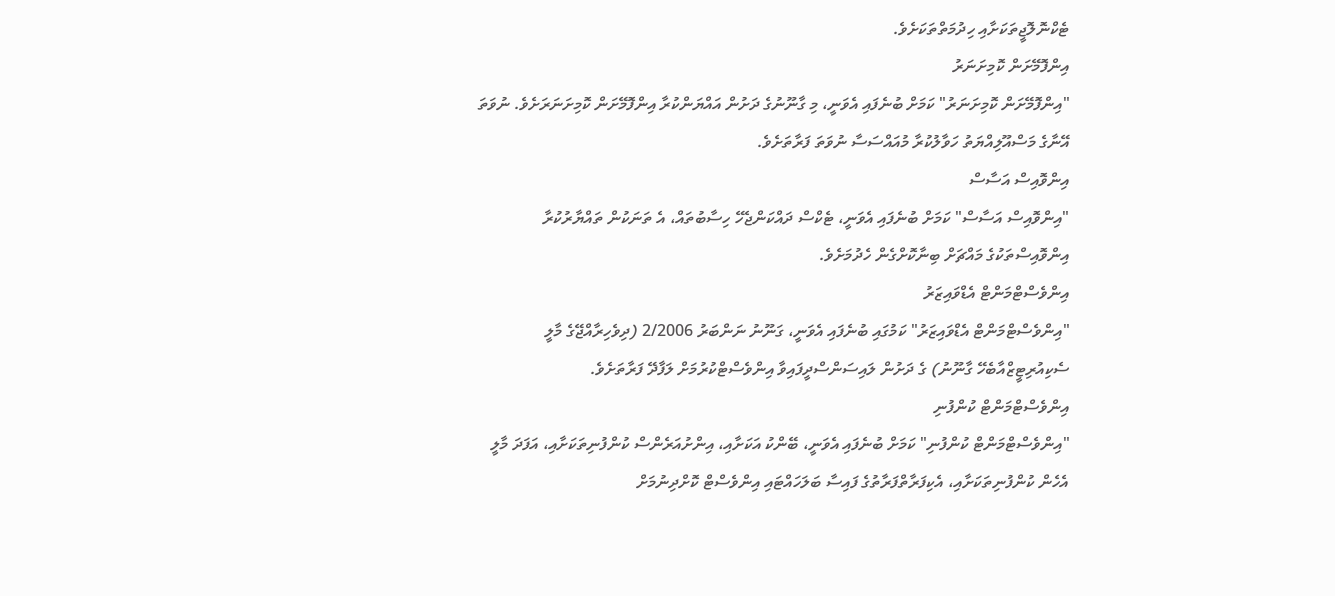ޓެކްނޮލޮޖީތަކަށާއި ހިދުމަތްތަކަށެވެ.
އިންފޮމޭށަން ކޮމިށަނަރު
"އިންފޮމޭށަން ކޮމިށަނަރު" ކަމަށް ބުނެފައި އެވަނީ، މި ގާނޫނުގެ ދަށުން އައްޔަންކުރާ އިންފޮމޭށަން ކޮމިށަނަރަށެވެ. ނުވަތަ އޭނާގެ މަސްއޫލިއްޔަތު ހަވާލުކުރާ މުއައްސަސާ ނުވަތަ ފަރާތަށެވެ.
އިންވޮއިސް އަސާސް
"އިންވޮއިސް އަސާސް" ކަމަށް ބުނެފައި އެވަނީ، ޓެކްސް ދައްކަންޖެހޭ ހިސާބުތައް، އެ ތަނަކުން ތައްޔާރުކުރާ އިންވޮއިސްތަކުގެ މައްޗަށް ބިނާކޮށްގެން ހެދުމަށެވެ.
އިންވެސްޓްމަންޓް އެޑްވައިޒަރު
"އިންވެސްޓްމަންޓް އެޑްވައިޒަރު" ކަމުގައި ބުނެފައި އެވަނީ، ގަނޫނު ނަންބަރު 2/2006 (ދިވެހިރާއްޖޭގެ މާލީ ސެކިއުރިޓީޒްއާބެހޭ ގާނޫނު) ގެ ދަށުން ލައިސަންސްދީފައިވާ އިންވެސްޓްކުރުމަށް ލަފާދޭ ފަރާތަށެވެ.
އިންވެސްޓްމަންޓް ކުންފުނި
"އިންވެސްޓްމަންޓް ކުންފުނި" ކަމަށް ބުނެފައި އެވަނީ، ބޭންކު އަކަށާއި، އިންށުއަރެންސް ކުންފުނިތަކަށާއި، އަފަދަ މާލީ އެހެން ކުންފުނިތަކަށާއި، އެކިފަރާތްފަރާތުގެ ފައިސާ ބަލަހައްޓައި އިންވެސްޓް ކޮށްދިނުމަށް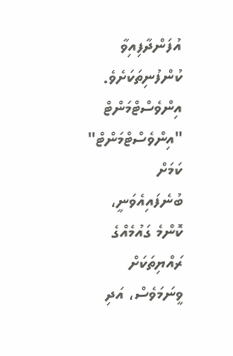އުފަންދާފިއިވާ ކުންފުނިތަކަށެވެ.
އިންވެސްޓްމަންޓް
"އިންވެސްޓްމަންޓް" ކަމަށް ބުނެފައިއެވަނީ، ކޮންމެ ގައުމެއްގެ ރައްޔިތަކަށް ވީނަމަވެސް، އަދި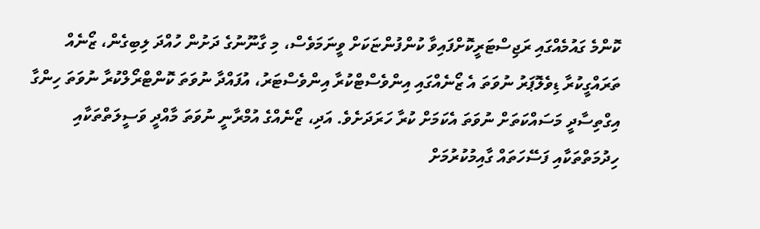ކޮންމެ ގައުމެއްގައި ރަޖިސްޓަރީކޮށްފައިވާ ކުންފުންޏަކަށް ވީނަމަވެސް، މި ގާނޫނުގެ ދަށުން ހުއްދަ ލިބިގެން، ޒޯނެއް ތަރައްގީކުރާ ޑިވެލޮޕަރު ނުވަތަ އެ ޒޯނެއްގައި އިންވެސްޓްކުރާ އިންވެސްޓަރު، އުފައްދާ ނުވަތަ ކޮންޓްރޯލްކުރާ ނުވަތަ ހިންގާ އިގްތިސާދީ މަސައްކަތަށް ނުވަތަ އެކަމަށް ކުރާ ހަރަދަށެވެ. އަދި، ޒޯނެއްގެ އުމްރާނީ ނުވަތަ މާއްދީ ވަސީލަތްތަކާއި ހިދުމަތްތަކާއި ފަސޭހަތައް ގާއިމުކުރުމަށް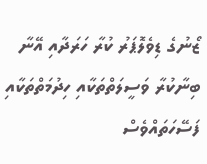ޒޯނުގެ ޑިވެލޮޕަރު ކުރާ ހަރަދާއި އޭނާ ބިނާކުރާ ވަސީލަތްތަކާއި ހިދުމަތްތަކާއި ފަސޭހަތައްވެސް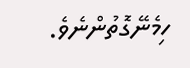ހިމެނޭގޮތުންނެވެ.